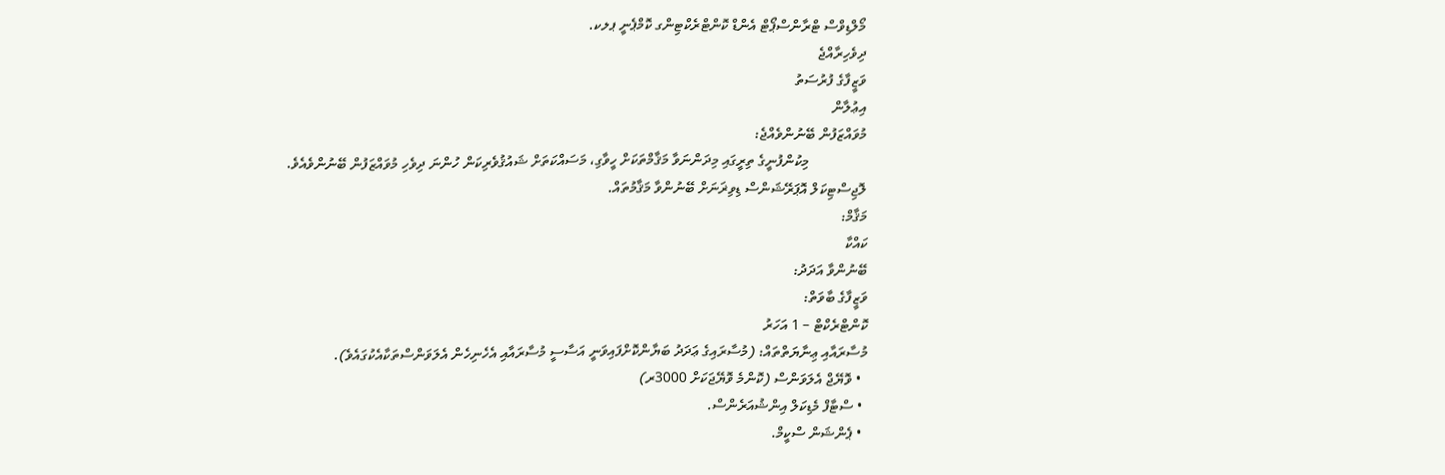މޯލްޑިވްސް ޓްރާންސްޕޯޓް އެންޑް ކޮންޓްރެކްޓިންގ ކޮމްޕެނީ ޕލކ.
ދިވެހިރާއްޖެ
ވަޒީފާގެ ފުރުސަތު
އިޢުލާން
މުވައްޒަފުން ބޭނުންވެއްޖެ:
                މިކުންފުނީގެ ތިރީގައި މިދަންނަވާ މަޤާމްތަކަށް ހީވާގި، މަސައްކަތަށް ޝައުޤުވެރިކަން ހުންނަ ދިވެހި މުވައްޒަފުން ބޭނުންވެއެވެ.
ލޮޖިސްޓިކަލް އޮޕަރޭޝަންސް ޑިވިޜަނަށް ބޭނުންވާ މަޤާމުތައް.
މަޤާމް:
ކައްކާ
ބޭނުންވާ އަދަދު:
ވަޒީފާގެ ބާވަތް:
ކޮންޓްރެކްޓް – 1 އަހަރު
މުސާރައާއި ޢިނާޔަތްތައް: (މުސާރައިގެ ޢަދަދު ބަޔާންކޮށްފައިވަނީ އަސާސީ މުސާރައާއި އެހެނިހެން އެލަވަންސްތަކާއެކުގައެވެ).
  • ވޮޔޭޖް އެލަވަންސް (ކޮންމެ ވޮޔޭޖަކަށް 3000ރ)
  • ސްޓާފް މެޑިކަލް އިންޝުއަރެންސް.
  • ޕެންޝަން ސްކީމް.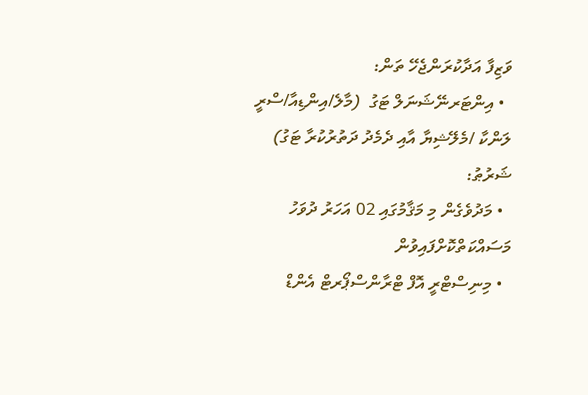ވަޒިފާ އަދާކުރަންޖެހޭ ތަން:
  • އިންޓަރނޭޝަނަލް ޓަގު  (މާލެ/އިންޑިއާ/ސްރީ ލަންކާ /މެލޭޝިޔާ އާއި ދެމެދު ދަތުރުކުރާ ޓަގު)
ޝަރުޠު:
  • މަދުވެގެން މި މަޤާމުގައި 02 އަހަރު ދުވަހު މަސައްކަތްކޮށްފައިވުން
  • މިނިސްޓްރީ އޮފް ޓްރާންސްޕޯރޓް އެންޑް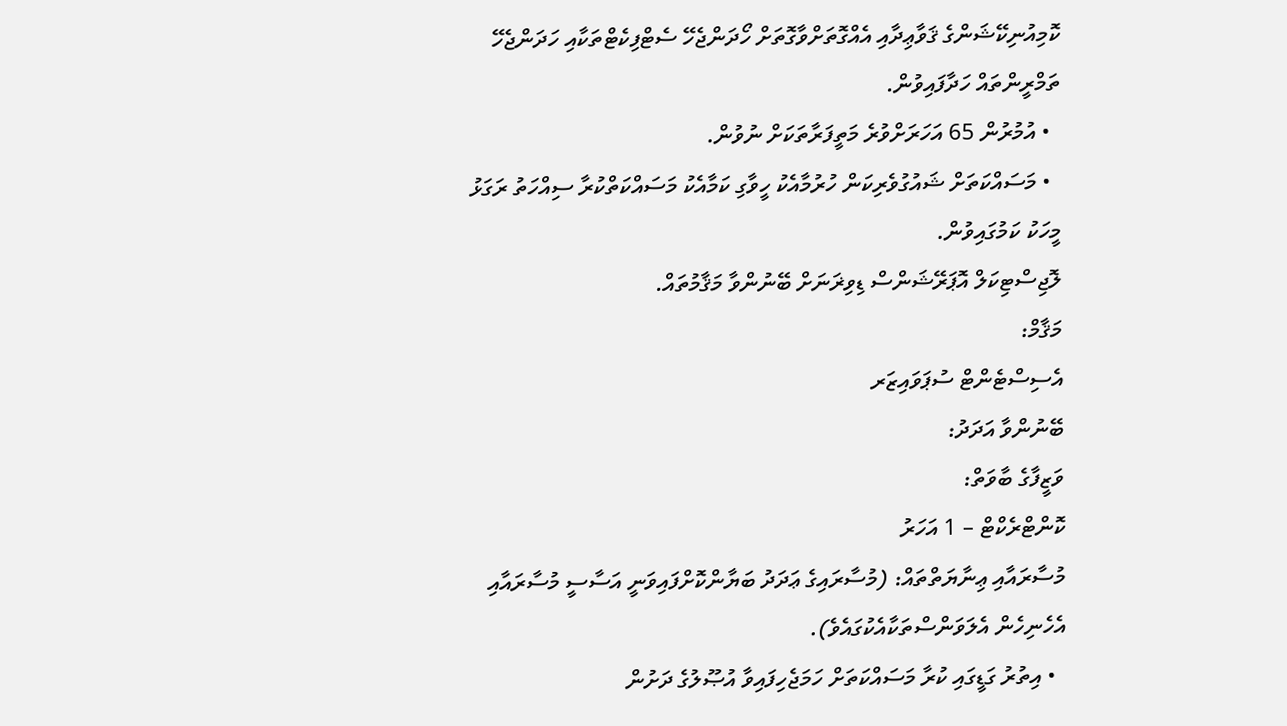ކޮމިއުނިކޭޝަންގެ ޤަވާޢިދާއި އެއްގޮތަށްވާގޮތަށް ހޯދަންޖެހޭ ސެޓްފިކެޓްތަކާއި ހަދަންޖެހޭ ތަމްރީންތައް ހަދާފައިވުން.
  • އުމުރުން 65 އަހަރަށްވުރެ މަތީފަރާތަކަށް ނުވުން.
  • މަސައްކަތަށް ޝައުގުވެރިކަން ހުރުމާއެކު ހީވާގި ކަމާއެކު މަސައްކަތްކުރާ ސިއްހަތު ރަގަޅު މީހަކު ކަމުގައިވުން.
ލޮޖިސްޓިކަލް އޮޕަރޭޝަންސް ޑިވިޜަނަށް ބޭނުންވާ މަޤާމުތައް.
މަޤާމް:
އެސިސްޓެންޓް ސުޕަވައިޒަރ
ބޭނުންވާ އަދަދު:
ވަޒީފާގެ ބާވަތް:
ކޮންޓްރެކްޓް – 1 އަހަރު
މުސާރައާއި ޢިނާޔަތްތައް: (މުސާރައިގެ ޢަދަދު ބަޔާންކޮށްފައިވަނީ އަސާސީ މުސާރައާއި އެހެނިހެން އެލަވަންސްތަކާއެކުގައެވެ).
  • އިތުރު ގަޑީގައި ކުރާ މަސައްކަތަށް ހަމަޖެހިފައިވާ އުޞޫލުގެ ދަށުން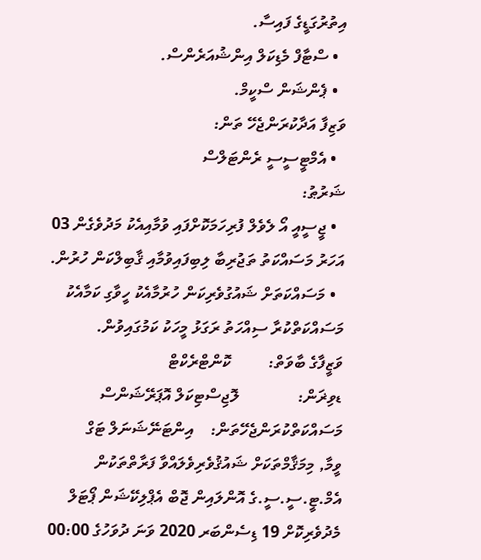އިތުރުގަޑީގެ ފައިސާ.
  • ސްޓާފް މެޑިކަލް އިންޝުއަރެންސް.
  • ޕެންޝަން ސްކީމް.
ވަޒިފާ އަދާކުރަންޖެހޭ ތަން:
  • އެމްޓީސީސީ ރެންޓަލްސް
ޝަރުޠު:
  • ޖީސީއީ އޯ ލެވެލް ފުރިހަމަކޮށްފައި ވުމާއިއެކު މަދުވެގެން 03 އަހަރު މަސައްކަތު ތަޖުރިބާ ލިބިފައިވުމާއި ޤާބިލްކަން ހުރުން.
  • މަސައްކަތަށް ޝައުގުވެރިކަން ހުރުމާއެކު ހީވާގި ކަމާއެކު މަސައްކަތްކުރާ ސިއްހަތު ރަގަޅު މީހަކު ކަމުގައިވުން.
ވަޒީފާގެ ބާވަތް:         ކޮންޓްރެކްޓް
ޑވިޜަން:              ލޮޖިސްޓިކަލް އޮޕަރޭޝަންސް
މަސައްކަތްކުރަންޖެހޭތަން:    އިންޓަނޭޝަނަލް ޓަގް
ވީމާ, މިމަޤާމްތަކަށް ޝައުޤުވެރިވެލައްވާ ފަރާތްތަކުން އެމް.ޓީ.ސީ.ސީ.ގެ އޮންލައިން ޖޮބް އެޕްލިކޭޝަން ޕޯޓަލް މެދުވެރިކޮށް 19 ޑިސެންބަރ 2020 ވަނަ ދުވަހުގެ 00:00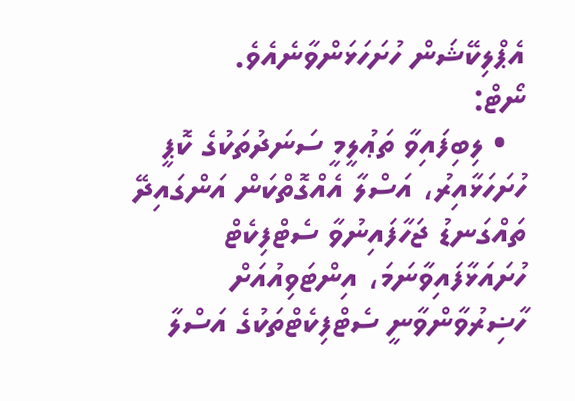އެޕްލިކޭޝަން ހުށަހަޅަންވާނެއެވެ.
ނޯޓް:
  • ލިބިފައިވާ ތަޢުލީމީ ސަނަދުތަކުގެ ކޮޕީ ހުށަހަޅާއިރު، އަސްލާ އެއްގޮތްކަން އަންގައިދޭ ތައްގަނޑު ޖަހާފައިނުވާ ސެޓްފިކެޓް ހުށައަޅާފައިވާނަމަ، އިންޓަވިއުއަށް ހާޟިރުވާންވާނީ ސެޓްފިކެޓްތަކުގެ އަސްލާ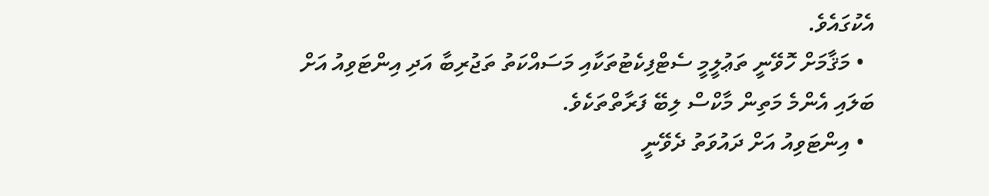އެކުގައެވެ.
  • މަޤާމަށް ހޮވޭނީ ތަޢުލީމީ ސެޓްފިކެޓުތަކާއި މަސައްކަތު ތަޖުރިބާ އަދި އިންޓަވިއު އަށް ބަލައި އެންމެ މަތިން މާކްސް ލިބޭ ފަރާތްތަކެވެ.
  • އިންޓަވިއު އަށް ދައުވަތު ދެވޭނީ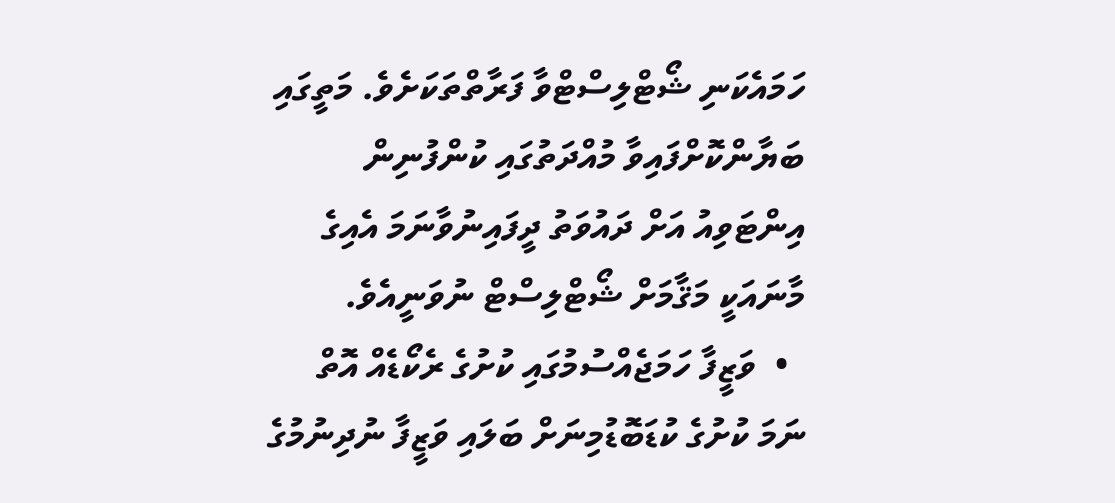ހަމައެކަނި ޝޯޓްލިސްޓްވާ ފަރާތްތަކަށެވެ. މަތީގައި ބަޔާންކޮށްފައިވާ މުއްދަތުގައި ކުންފުނިން އިންޓަވިއު އަށް ދައުވަތު ދީފައިނުވާނަމަ އެއިގެ މާނައަކީ މަޤާމަށް ޝޯޓްލިސްޓް ނުވަނީއެވެ.
  •  ވަޒީފާ ހަމަޖެއްސުމުގައި ކުށުގެ ރެކޯޑެއް އޮތް ނަމަ ކުށުގެ ކުޑަބޮޑުމިނަށް ބަލައި ވަޒީފާ ނުދިނުމުގެ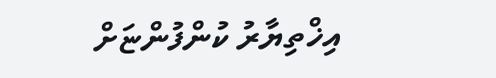އިޚްތިޔާރު ކުންފުންޏަށް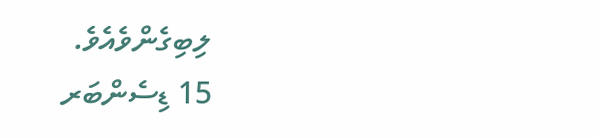ލިބިގެންވެއެވެ.
15 ޑިސެންބަރ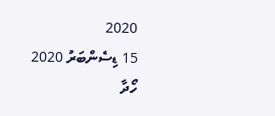2020
15 ޑިސެންބަރު 2020
ހޯދާ